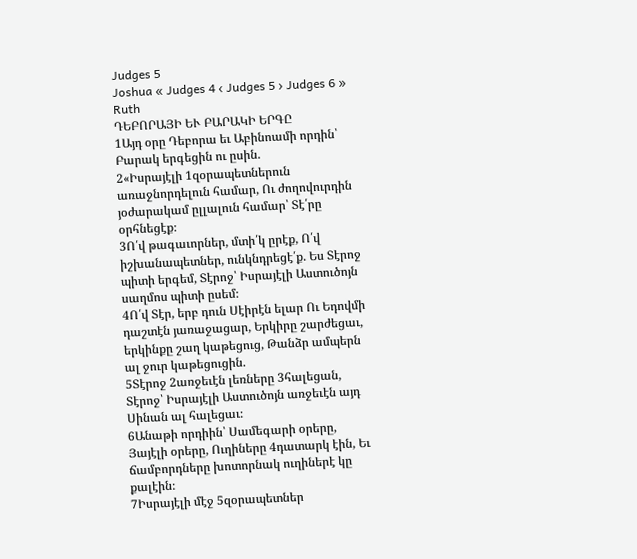Judges 5
Joshua « Judges 4 ‹ Judges 5 › Judges 6 » Ruth
ԴԵԲՈՐԱՅԻ ԵՒ ԲԱՐԱԿԻ ԵՐԳԸ
1Այդ օրը Դեբորա եւ Աբինոամի որդին՝ Բարակ երգեցին ու ըսին.
2«Իսրայէլի 1զօրապետներուն առաջնորդելուն համար, Ու ժողովուրդին յօժարակամ ըլլալուն համար՝ Տէ՛րը օրհնեցէք։
3Ո՛վ թագաւորներ, մտի՛կ ըրէք, Ո՛վ իշխանապետներ, ունկնդրեցէ՛ք. Ես Տէրոջ պիտի երգեմ, Տէրոջ՝ Իսրայէլի Աստուծոյն սաղմոս պիտի ըսեմ։
4Ո՛վ Տէր, երբ դուն Սէիրէն ելար Ու Եդովմի դաշտէն յառաջացար, Երկիրը շարժեցաւ, երկինքը շաղ կաթեցուց, Թանձր ամպերն ալ ջուր կաթեցուցին.
5Տէրոջ 2առջեւէն լեռները 3հալեցան, Տէրոջ՝ Իսրայէլի Աստուծոյն առջեւէն այդ Սինան ալ հալեցաւ։
6Անաթի որդիին՝ Սամեգարի օրերը, Յայէլի օրերը, Ուղիները 4դատարկ էին, Եւ ճամբորդները խոտորնակ ուղիներէ կը քալէին։
7Իսրայէլի մէջ 5զօրապետներ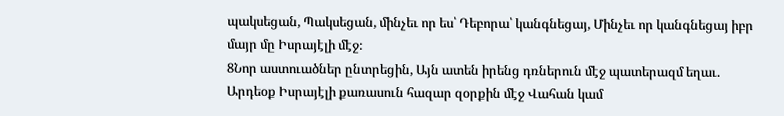պակսեցան, Պակսեցան, մինչեւ որ ես՝ Դեբորա՝ կանգնեցայ, Մինչեւ որ կանգնեցայ իբր մայր մը Իսրայէլի մէջ։
8Նոր աստուածներ ընտրեցին, Այն ատեն իրենց դռներուն մէջ պատերազմ եղաւ. Արդեօք Իսրայէլի քառասուն հազար զօրքին մէջ Վահան կամ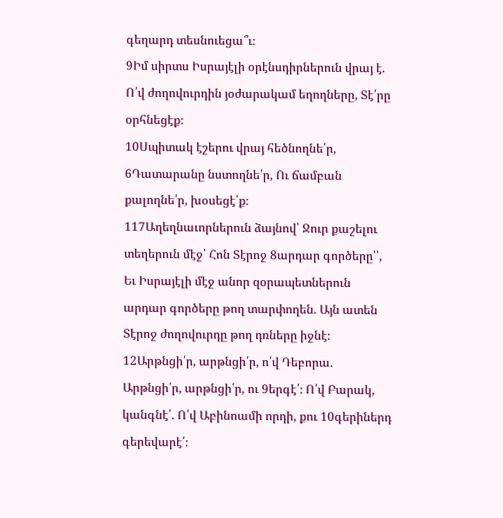գեղարդ տեսնուեցա՞ւ։
9Իմ սիրտս Իսրայէլի օրէնսդիրներուն վրայ է. Ո՛վ ժողովուրդին յօժարակամ եղողները, Տէ՛րը օրհնեցէք։
10Սպիտակ էշերու վրայ հեծնողնե՛ր, 6Դատարանը նստողնե՛ր, Ու ճամբան քալողնե՛ր, խօսեցէ՛ք։
117Աղեղնաւորներուն ձայնով՝ Ջուր քաշելու տեղերուն մէջ՝ Հոն Տէրոջ 8արդար գործերը՝՝, Եւ Իսրայէլի մէջ անոր զօրապետներուն արդար գործերը թող տարփողեն. Այն ատեն Տէրոջ ժողովուրդը թող դռները իջնէ։
12Արթնցի՛ր, արթնցի՛ր, ո՛վ Դեբորա. Արթնցի՛ր, արթնցի՛ր, ու 9երգէ՛։ Ո՛վ Բարակ, կանգնէ՛. Ո՛վ Աբինոամի որդի, քու 10գերիներդ գերեվարէ՛։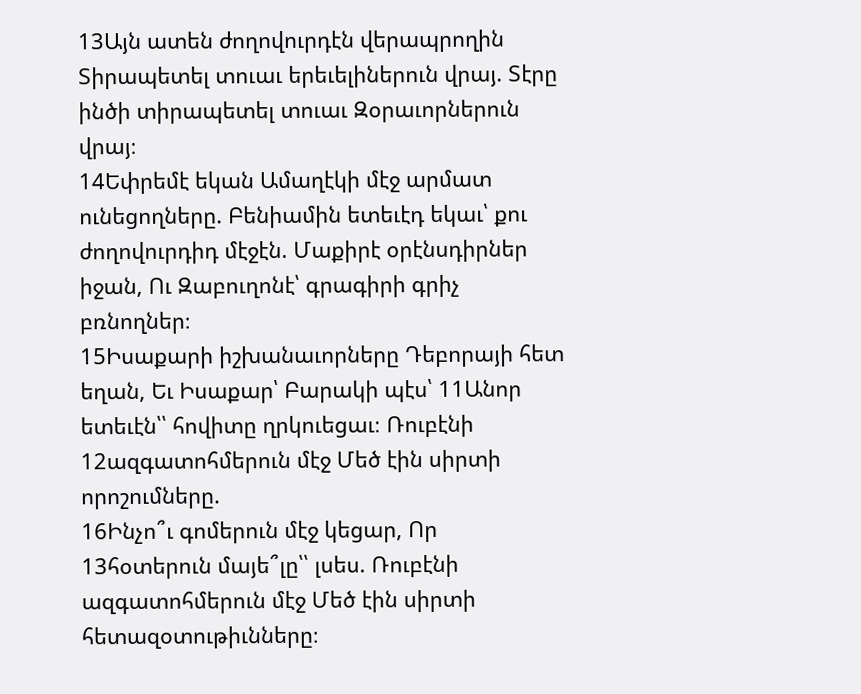13Այն ատեն ժողովուրդէն վերապրողին Տիրապետել տուաւ երեւելիներուն վրայ. Տէրը ինծի տիրապետել տուաւ Զօրաւորներուն վրայ։
14Եփրեմէ եկան Ամաղէկի մէջ արմատ ունեցողները. Բենիամին ետեւէդ եկաւ՝ քու ժողովուրդիդ մէջէն. Մաքիրէ օրէնսդիրներ իջան, Ու Զաբուղոնէ՝ գրագիրի գրիչ բռնողներ։
15Իսաքարի իշխանաւորները Դեբորայի հետ եղան, Եւ Իսաքար՝ Բարակի պէս՝ 11Անոր ետեւէն՝՝ հովիտը ղրկուեցաւ։ Ռուբէնի 12ազգատոհմերուն մէջ Մեծ էին սիրտի որոշումները.
16Ինչո՞ւ գոմերուն մէջ կեցար, Որ 13հօտերուն մայե՞լը՝՝ լսես. Ռուբէնի ազգատոհմերուն մէջ Մեծ էին սիրտի հետազօտութիւնները։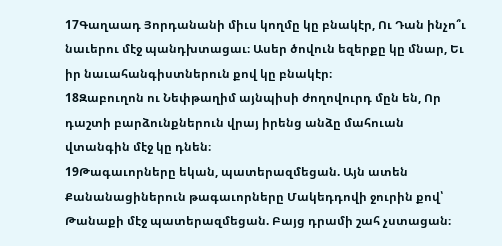17Գաղաադ Յորդանանի միւս կողմը կը բնակէր, Ու Դան ինչո՞ւ նաւերու մէջ պանդխտացաւ։ Ասեր ծովուն եզերքը կը մնար, Եւ իր նաւահանգիստներուն քով կը բնակէր։
18Զաբուղոն ու Նեփթաղիմ այնպիսի ժողովուրդ մըն են, Որ դաշտի բարձունքներուն վրայ իրենց անձը մահուան վտանգին մէջ կը դնեն։
19Թագաւորները եկան, պատերազմեցան. Այն ատեն Քանանացիներուն թագաւորները Մակեդդովի ջուրին քով՝ Թանաքի մէջ պատերազմեցան. Բայց դրամի շահ չստացան։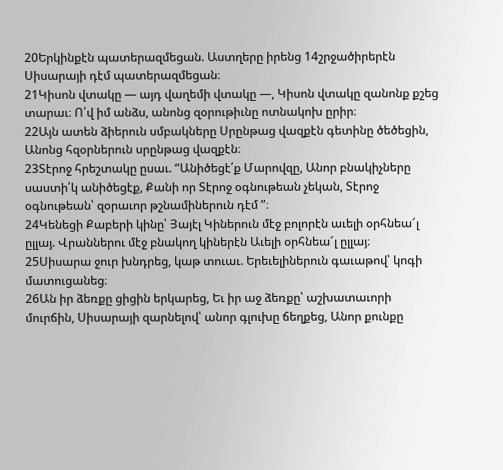20Երկինքէն պատերազմեցան. Աստղերը իրենց 14շրջածիրերէն Սիսարայի դէմ պատերազմեցան։
21Կիսոն վտակը — այդ վաղեմի վտակը —, Կիսոն վտակը զանոնք քշեց տարաւ։ Ո՛վ իմ անձս, անոնց զօրութիւնը ոտնակոխ ըրիր։
22Այն ատեն ձիերուն սմբակները Սրընթաց վազքէն գետինը ծեծեցին, Անոնց հզօրներուն սրընթաց վազքէն։
23Տէրոջ հրեշտակը ըսաւ. “Անիծեցէ՛ք Մարովզը, Անոր բնակիչները սաստի՛կ անիծեցէք, Քանի որ Տէրոջ օգնութեան չեկան, Տէրոջ օգնութեան՝ զօրաւոր թշնամիներուն դէմ ”։
24Կենեցի Քաբերի կինը՝ Յայէլ Կիներուն մէջ բոլորէն աւելի օրհնեա՜լ ըլլայ. Վրաններու մէջ բնակող կիներէն Աւելի օրհնեա՜լ ըլլայ։
25Սիսարա ջուր խնդրեց, կաթ տուաւ. Երեւելիներուն գաւաթով՝ կոգի մատուցանեց։
26Ան իր ձեռքը ցիցին երկարեց, Եւ իր աջ ձեռքը՝ աշխատաւորի մուրճին, Սիսարայի զարնելով՝ անոր գլուխը ճեղքեց, Անոր քունքը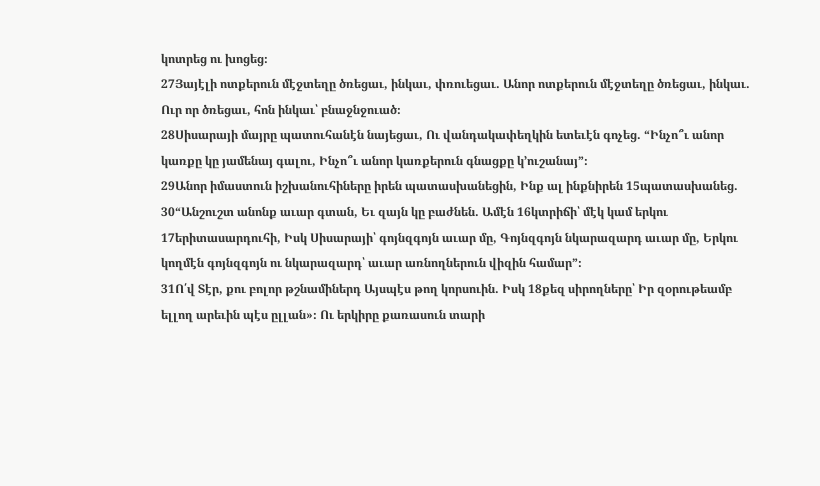կոտրեց ու խոցեց։
27Յայէլի ոտքերուն մէջտեղը ծռեցաւ, ինկաւ, փռուեցաւ. Անոր ոտքերուն մէջտեղը ծռեցաւ, ինկաւ. Ուր որ ծռեցաւ, հոն ինկաւ՝ բնաջնջուած։
28Սիսարայի մայրը պատուհանէն նայեցաւ, Ու վանդակափեղկին ետեւէն գոչեց. “Ինչո՞ւ անոր կառքը կը յամենայ գալու, Ինչո՞ւ անոր կառքերուն գնացքը կ’ուշանայ”։
29Անոր իմաստուն իշխանուհիները իրեն պատասխանեցին, Ինք ալ ինքնիրեն 15պատասխանեց.
30“Անշուշտ անոնք աւար գտան, Եւ զայն կը բաժնեն. Ամէն 16կտրիճի՝ մէկ կամ երկու 17երիտասարդուհի, Իսկ Սիսարայի՝ գոյնզգոյն աւար մը, Գոյնզգոյն նկարազարդ աւար մը, Երկու կողմէն գոյնզգոյն ու նկարազարդ՝ աւար առնողներուն վիզին համար”։
31Ո՛վ Տէր, քու բոլոր թշնամիներդ Այսպէս թող կորսուին. Իսկ 18քեզ սիրողները՝ Իր զօրութեամբ ելլող արեւին պէս ըլլան»։ Ու երկիրը քառասուն տարի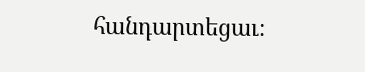հանդարտեցաւ։